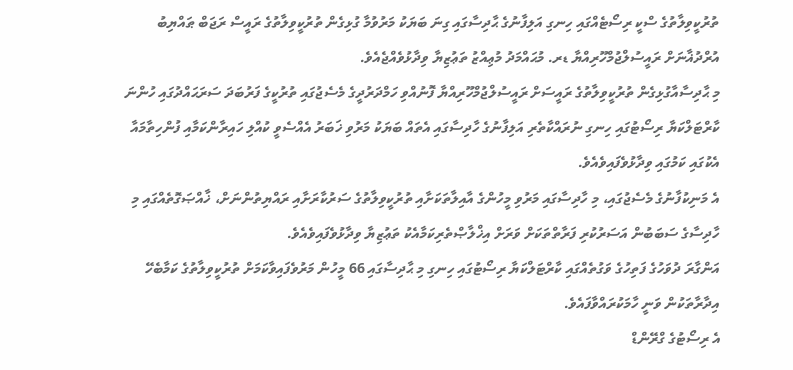ތުރުކީވިލާތުގެ ސްކީ ރިސޯޓެއްގައި ހިނގި އަލިފާނުގެ ޙާދިސާގައި ގިނަ ބަޔަކު މަރުވުމާ ގުޅިގެން ތުރުކީވިލާތުގެ ރައީސް ރަޖަބް ޠައްޔިބު އުރްދުޣާނަށް ރައީސުލްޖުމްހޫރިއްޔާ ޑރ. މުޙައްމަދު މުޢިއްޒު ތަޢުޒިޔާ ވިދާޅުވެއްޖެއެވެ.
މި ޙާދިސާއާގުޅިގެން ތުރުކީވިލާތުގެ ރައީސަށް ރައީސުލްޖުމްހޫރިއްޔާ ފޮނުއްވި ހަމްދަރުދީގެ މެސެޖުގައި ތުރުކީގެ ފަރުބަދަ ސަރަޙައްދުގައި ހުންނަ ކާރްޓަލްކަޔާ ރިސޯޓުގައި ހިނގި ނުރައްކާތެރި އަލިފާނުގެ ހާދިސާގައި އެތައް ބަޔަކު މަރުވި ޚަބަރު އެއްސެވީ ކުއްލި ހައިރާންކަމާއި ފުންހިތާމައާ އެކުގައި ކަމުގައި ވިދާޅުވެފައިވެއެވެ.
އެ މަނިކުފާނުގެ މެސެޖުގައި، މި ހާދިސާގައި މަރުވި މީހުންގެ އާއިލާތަކަށާއި ތުރުކީވިލާތުގެ ސަރުކާރަށާއި ރައްޔިތުންނަށް، ޚާއްޞަގޮތެއްގައި މި ހާދިސާގެ ސަބަބުން އަސަރުކުރި ފަރާތްތަކަށް ވަރަށް އިޚްލާޞްތެރިކަމާއެކު ތަޢުޒިޔާ ވިދާޅުވެފައިވެއެވެ.
އަންގާރަ ދުވަހުގެ ފަތިހުގެ ވަގުތެއްގައި ކާރްޓަލްކަޔާ ރިސޯޓުގައި ހިނގި މި ޙާދިސާގައި 66 މީހުން މަރުވެފައިވާކަމަށް ތުރުކީވިލާތުގެ ކަމާބެހޭ އިދާރާތަކުން ވަނީ ހާމަކުރައްވާފައެވެ.
އެ ރިސޯޓުގެ ގްރޭންޑް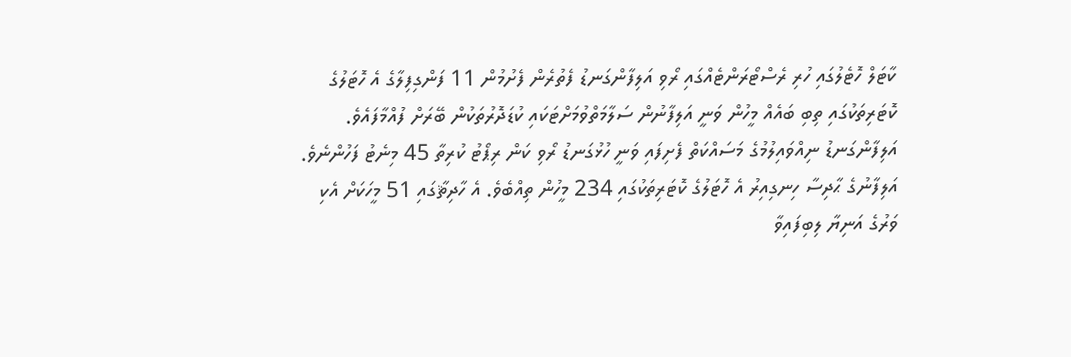ކާޓަލް ހޮޓެލުގައި ހުރި ރެސްޓޯރަންޓެއްގައި ރޯވި އަލިފާންގަނޑު ފެތުރެން ފެށުމުން 11 ފަންގިފިލާގެ އެ ހޮޓަލުގެ ކޮޓަރިތަކުގައި ތިބި ބައެއް މީހުން ވަނީ އަލިފާނުން ސަލާމަތްވުމަށްޓަކައި ކުޑަދޮރުތަކުން ބޭރަށް ފުއްމާފައެވެ. އަލިފާންގަނޑު ނިއްވައިލުމުގެ މަސައްކަތް ފެށިފައި ވަނީ ހުޅުގަނޑު ރޯވި ކަން ރިޕޯޓު ކުރިތާ 45 މިނެޓު ފަހުންނެވެ.
އަލިފާނުގެ ޙާދިސާ ހިނގިއިރު އެ ހޮޓަލުގެ ކޮޓަރިތަކުގައި 234 މީހުން ތިއްބެވެ. އެ ހާދިޘާގައި 51 މީހަކަށް އެކި ވަރުގެ އަނިޔާ ލިބިފައިވާ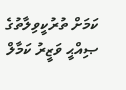ކަމަށް ތުރުކީވިލާތުގެ ޞިއްޙީ ވަޒީރު ކަމާލް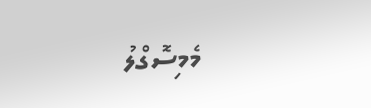މެމިސޮގްލު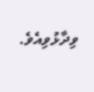ވިދާޅުވިއެވެ.